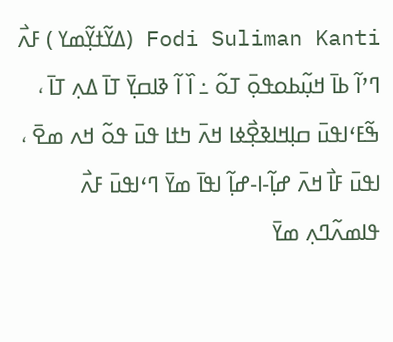Fodi Suliman Kanti (ߡߌ߬ߙߌ߲߬ߘߌ ) ߓߍ߯ ߣߴߊ߬ ߕߊ߫ ߞߎ߲߬ߕߋߟߋ߲߫ ߠߋ߬ ߸ ߊ߰ ߊ߬ ߢߊߛߌ߲߫ ߠߊ߫ ߡߍ߲ ߠߊ߫ ، ߒ߬ߓߵߊߟߎ߫ ߛߊ߲ߞߊߢߐ߲߯ߦߊ ߞߍ߫ ߤߙߊ ߟߎ߫ ߟߋ߬ ߞߍ ߘߐ߫ ، ߊߟߎ߫ ߓߊ߯ ߞߍ߫ ߝߊ߲߬-ߊ-ߝߊ߲߬ ߊߟߊ߫ ߘߌ߫ ߣߵߊߟߎ߫ ߓߍ߯ ߟߊߘߍ߬ߣߍ߲ ߘߌ߫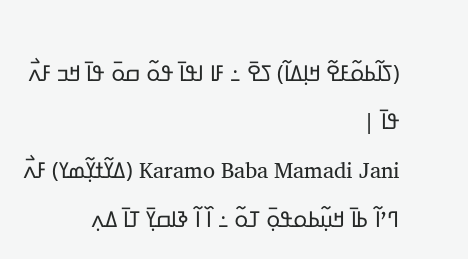(ߖߊ߬ߕߋ߬ߓߐ߬ ߞߊ߲ߡߊ߬) ߖߐ߫ ߸ ߓߊ ߊߟߊ߫ ߟߋ߬ ߛߋ߫ ߟߊ߫ ߞߏ ߓߍ߯ ߟߊ߫ |
Karamo Baba Mamadi Jani (ߡߌ߬ߙߌ߲߬ߘߌ) ߓߍ߯ ߣߴߊ߬ ߕߊ߫ ߞߎ߲߬ߕߋߟߋ߲߫ ߠߋ߬ ߸ ߊ߰ ߊ߬ ߢߊߛߌ߲߫ ߠߊ߫ ߡߍ߲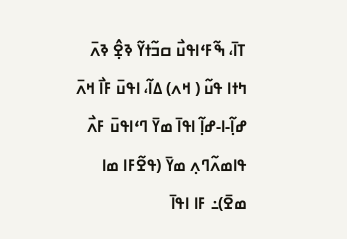ߠߊ߫، ߒ߬ߓߵߊߟߎ߯ ߛߏ߬ߙߌ߬ ߢߐ߲߮ ߢߍ߫ ߤߙߊ ߟߎ߬ ( ߞߍ) ߡߊ߬، ߊߟߎ߫ ߓߊ߯ ߞߍ߫ ߝߊ߲߬-ߊ-ߝߊ߲߬ ߊߟߊ߫ ߘߌ߫ ߣߵߊߟߎ߫ ߓߍ߯ ߟߊߘߍ߬ߣߍ߲ ߘߌ߫ (ߟߐ߬ߓߊ ߘߊ ߘߐ߫)߸ ߓߊ ߊߟߊ߫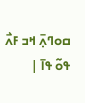ߛߋߣߍ߲߫ ߞߏ ߓߍ߯ ߟߋ߬ ߟߊ߫ |